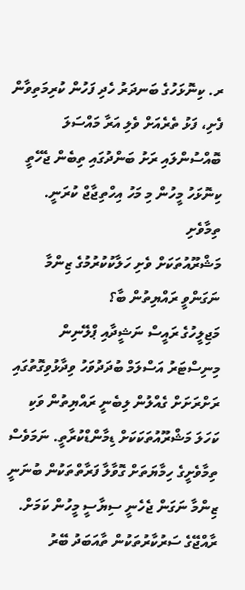ރ. ކިނޮޅަހުގެ ބަނދަރު ހެދި ފަހުން ކުރިމަތިވާން ފެށި، ފަޅު ތެރެއަށް ވެލި އަރާ މައްސަލަ ބޮއްސުންލައި ރަށު ބަންދުގައި ތިބެން ޖެހޭތީ ކިނޮޅަހު މީހުން މި މަހު އިހްތިޖާޖް ކުރަނީ.
ތިމާވެށި
މަޝްރޫއުތަކަށް ވެށި ހަލާކުކުރުމުގެ ޒިންމާ ނަގަންވީ ރައްޔިތުން ބާ؟
މަޖިލީހުގެ ރައީސް ނަޝީދާއި ޕްލޭނިން މިނިސްޓަރު އަސްލަމް ބުދަދުވަހު ވިދާޅުވިގޮތުގައި ރަށްރަށަށް ގެއްލުން ލިބެނީ ރައްޔިތުން ވަކި ކަހަލަ މަޝްރޫއުތަކަކަށް ޑިމާންޑްކުރާތީ. ނަމަވެސް ތިމާވެށީގެ ހިމާޔަތަށް ގޮވާލާ ފަރާތްތަކުން ބުނަނީ ޒިންމާ ނަގަން ޖެހެނީ ސިޔާސީ މީހުން ކަމަށް.
ރާއްޖޭގެ ސަރުކާރުތަކުން ތާއަބަދު ބޭރު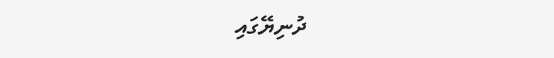ދުނިޔޭގައި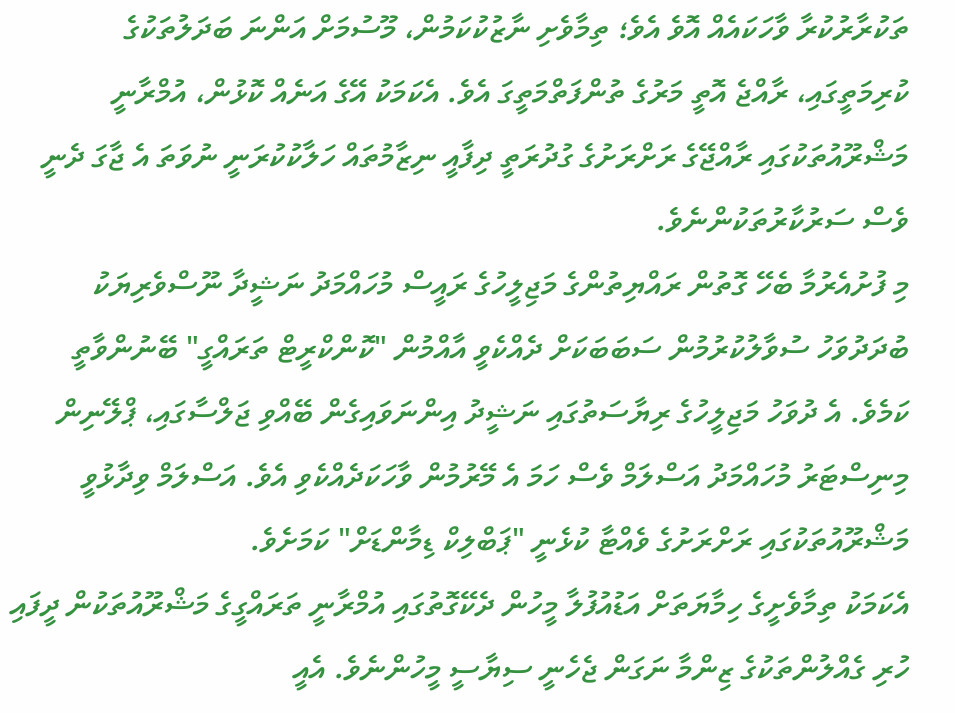ތަކުރާރުކުރާ ވާހަކައެއް އޮވެ އެވެ؛ ތިމާވެށި ނާޒުކުކަމުން، މޫސުމަށް އަންނަ ބަދަލުތަކުގެ ކުރިމަތީގައި، ރާއްޖެ އޮތީ މަރުގެ ތުންފަތްމަތީގަ އެވެ. އެކަމަކު އޭގެ އަނެއް ކޮޅުން، އުމްރާނީ މަޝްރޫއުތަކުގައި ރާއްޖޭގެ ރަށްރަށުގެ ގުދުރަތީ ދިފާއީ ނިޒާމުތައް ހަލާކުކުރަނީ ނުވަތަ އެ ޖާގަ ދެނީ ވެސް ސަރުކާރުތަކުންނެވެ.
މި ފުށުއެރުމާ ބެހޭ ގޮތުން ރައްޔިތުންގެ މަޖިލީހުގެ ރައީސް މުހައްމަދު ނަޝީދާ ނޫސްވެރިޔަކު ބުދަދުވަހު ސުވާލުކުރުމުން ސަބަބަކަށް ދެއްކެވީ އާއްމުން "ކޮންކްރީޓް ތަރައްގީ" ބޭނުންވާތީ ކަމެވެ. އެ ދުވަހު މަޖިލީހުގެ ރިޔާސަތުގައި ނަޝީދު އިންނަވައިގެން ބޭއްވި ޖަލްސާގައި، ޕްލޭނިން މިނިސްޓަރު މުހައްމަދު އަސްލަމް ވެސް ހަމަ އެ މޭރުމުން ވާހަކަދެއްކެވި އެވެ. އަސްލަމް ވިދާޅުވީ މަޝްރޫއުތަކުގައި ރަށްރަށުގެ ވެއްޓާ ކުޅެނީ "ޕަބްލިކް ޑިމާންޑަށް" ކަމަށެވެ.
އެކަމަކު ތިމާވެށީގެ ހިމާޔަތަށް އަޑުއުފުލާ މީހުން ދެކޭގޮތުގައި އުމްރާނީ ތަރައްގީގެ މަޝްރޫއުތަކުން ދީފައި ހުރި ގެއްލުންތަކުގެ ޒިންމާ ނަގަން ޖެހެނީ ސިޔާސީ މީހުންނެވެ. އެއީ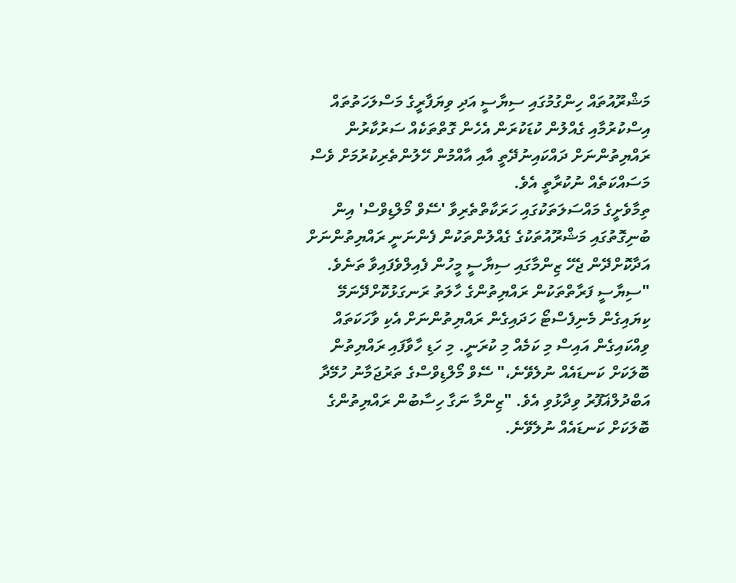މަޝްރޫއުތައް ހިންގުމުގައި ސިޔާސީ އަދި ވިޔަފާރީގެ މަސްލަހަތުތައް އިސްކުރުމާއި ގެއްލުން ކުޑަކުރަން އެހެން ގޮތްތަކެއް ސަރުކާރުން ރައްޔިތުންނަށް ދައްކައިނުދޭތީ އާއި އާއްމުން ހޭލުންތެރިކުރުމަށް ވެސް މަސައްކަތެއް ނުކުރާތީ އެވެ.
ތިމާވެށީގެ މައްސަލަތަކުގައި ހަރަކާތްތެރިވާ 'ސޭވް މޯލްޑިވްސް' އިން ބުނިގޮތުގައި މަޝްރޫއުތަކުގެ ގެއްލުންތަކުން ފެންނަނީ ރައްޔިތުންނަށް އަދާކޮށްދޭން ޖެހޭ ޒިންމާގައި ސިޔާސީ މީހުން ފެއިލްވެފައިވާ ތަނެވެ.
"ސިޔާސީ ފަރާތްތަކުން ރައްޔިތުންގެ ހާލަތު ރަނގަޅުކޮށްދޭނަމޭ ކިޔައިގެން މެނިފެސްޓޯ ހަދައިގެން ރައްޔިތުންނަށް އެކި ވާހަކަތައް ވިއްކައިގެން އައިސް މި ކަމެއް މި ކުރަނީ. މި ހަޑި ހާވާފައި ރައްޔިތުން ބޮލަކަށް ކަނޑައެއް ނުލެވޭނެ،" ސޭވް މޯލްޑިވްސްގެ ތަރުޖަމާނު ހުމޭދާ އަބްދުލްޣަފޫރު ވިދާޅުވި އެވެ. "ޒިންމާ ނަގާ ހިސާބުން ރައްޔިތުންގެ ބޮލަކަށް ކަނޑައެއް ނުލެވޭނެ.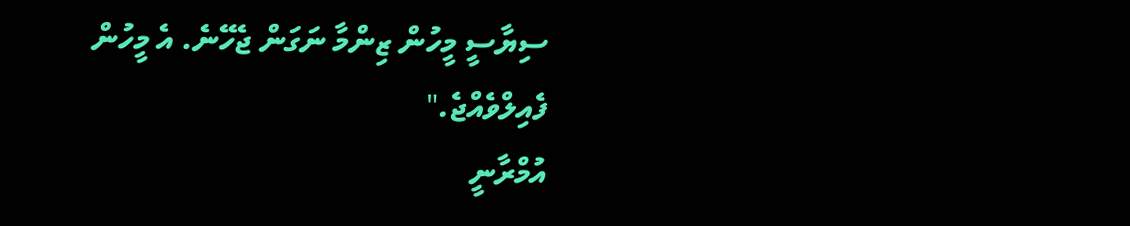ސިޔާސީ މީހުން ޒިންމާ ނަގަން ޖެހޭނެ. އެ މީހުން ފެއިލްވެއްޖެ."
އުމްރާނީ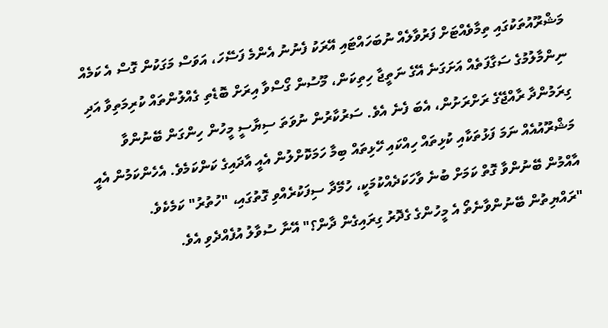މަޝްރޫއުތަކުގައި ތިމާވެއްޓަށް ފަރުވާލެއް ނުބަހައްޓައި އޭރަކު ފެނުނު އެންމެ ފަސޭހަ، އަވަސް މަގަކުން ގޮސް އެ ކަމެއް ނިންމާލުމުގެ ސަގާފަތެއް އަށަގަނެ އޭގެ ނަތީޖާ ހިތިކަން، މޫސުން ގޯސްވާ އިރަށް ބޮޑެތި ގެއްލުންތައް ކުރިމަތިވާ އަދި ގިރަމުންދާ ރާއްޖޭގެ ރަށްރަށުން، އެބަ ފެނެ އެވެ. ސަރުކާރުން ނުވަތަ ސިޔާސީ މީހުން ހިންގަން ބޭނުންވާ މަޝްރޫއުއެއް ނަމަ ފަޅުތަކާއި ކުޅިތައް ހިއްކައި ހޭޅިތައް ބިމާ ހަމަކޮށްލުން އެއީ އާދައިގެ ކަންކަމެވެ. އެހެންކަމުން އެއީ އާއްމުން ބޭނުންވާ ގޮތް ކަމަށް ބުނެ ވާހަކަދެއްކުމަކީ، ހުމޭދާ ސިފަކުރެއްވި ގޮތުގައި، "ހުތުރު" ކަމެކެވެ.
"ރައްޔިތުން ބޭނުންވާނެތޯ އެ މީހުންގެ ގެދޮރު ގިރައިގެން ދާން؟" އޭނާ ސުވާލު އުފެއްދެވި އެވެ.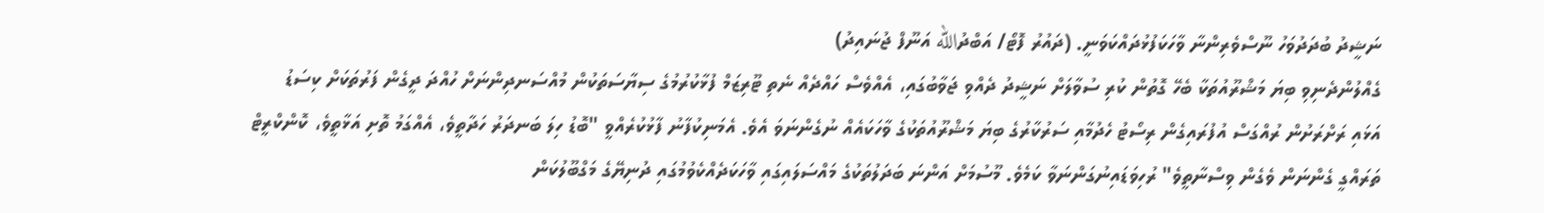ނަޝީދު ބުދަދުވަހު ނޫސްވެރިންނާ ވާހަކަފުޅުދައްކަވަނީ. (ދައުރު ފޮޓޯ/ އަބްދުالله އަނޫފް ޖުނައިދު)
ގެއްލުންދެނިވި ބިޔަ މަޝްރޫއުތަކާ ބެހޭ ގޮތުން ކުރި ސުވާލަށް ނަޝީދު ދެއްވި ޖަވާބުގައި، އެއްވެސް ހައްދެއް ނެތި ޓޫރިޒަމް ފުޅާކުރުމުގެ ސިޔާސަތަކުން މުއްސަނދިންނަށް ހުއްދަ ދީގެން ފަރުތަކަށް ކިސަޑު އަޅައި ރަށްރަށުން ރުއްގަސް އުފުރައިގެން ރިސޯޓު ހެދުމާއި ސަރުކާރުގެ ބިޔަ މަޝްރޫއުތަކުގެ ވާހަކައެއް ނުގެންނަވަ އެވެ. އެމަނިކުފާނު ފާޅުކުރެއްވީ "ބޮޑު ހިލަ ބަނދަރު ހަދާތީވެ، އެއްގަމު ތޮށި އަޅާތީވެ، ކޮންކްރީޓް ތަރައްގީ ގެންނަން ވެގެން ވިސްނާތީވެ" ރުހިވަޑައިނުގަންނަވާ ކަމެވެ. މޫސުމަށް އަންނަ ބަދަލުތަކުގެ މައްސަލައިގައި ވާހަކަދެއްކެވުމުގައި ދުނިޔޭގެ މަގްބޫލުކަން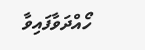ހޯއްދަވާފައިވާ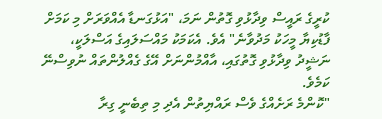ކުރީގެ ރައީސް ވިދާޅުވި ގޮތުން ނަމަ، "އަޅުގަނޑާ އެއްވަރަށް މި ކަމަށް ފާޑުކިޔާ މީހަކު މަދުވާނެ" އެވެ. އެކަމަކު މައްސަލައިގެ އަސްލަކީ، ނަޝީދު ވިދާޅުވި ގޮތުގައި، އާއްމުންނަށް އޭގެ ގެއްލުންތައް ނުވިސްނޭ ކަމެވެ.
"ކޮންމެ ރަށެއްގެ ވެސް ރައްޔިތުން އެދި މި ތިބެނީ ގިރާ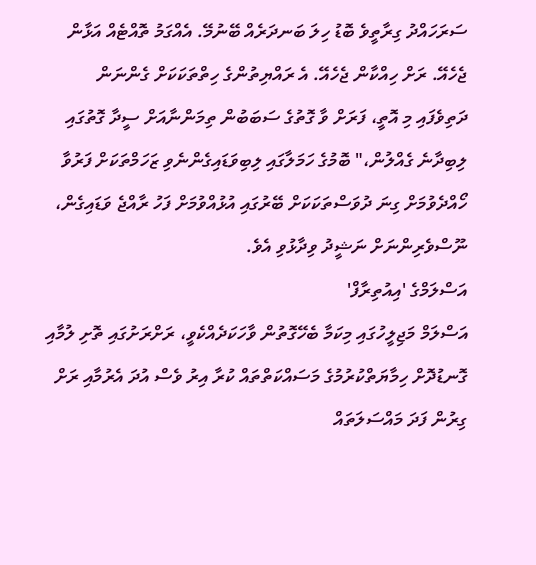ސަރަހައްދު ގިރާތީވެ ބޮޑު ހިލަ ބަނދަރެއް ބޭނުމޭ. އެއްގަމު ތޮއްޓެއް އަޅާން ޖެހެއޭ. ރަށް ހިއްކާން ޖެހެއޭ. އެ ރައްޔިތުންގެ ހިތްތަކަކަށް ގެންނަން ދަތިވެފައި މި އޮތީ، ފަރަށް ވާ ގޮތުގެ ސަބަބުން ތިމަންނާއަށް ސީދާ ގޮތުގައި ލިބިދާނެ ގެއްލުން،" ބޮމުގެ ހަމަލާގައި ލިބިވަޑައިގެންނެވި ޒަހަމްތަކަށް ފަރުވާ ހޯއްދެވުމަށް ގިނަ ދުވަސްތަކަކަށް ބޭރުގައި އުޅުއްވުމަށް ފަހު ރާއްޖެ ވަޑައިގެން، ނޫސްވެރިންނަށް ނަޝީދު ވިދާޅުވި އެވެ.
އަސްލަމްގެ 'އިއުތިރާފް'
އަސްލަމް މަޖިލީހުގައި މިކަމާ ބެހޭގޮތުން ވާހަކަދެއްކެވީ، ރަށްރަށުގައި ތޮށި ލުމާއި ގޮނޑުދޮށް ހިމާޔަތްކުރުމުގެ މަސައްކަތްތައް ކުރާ އިރު ވެސް އުދަ އެރުމާއި ރަށް ގިރުން ފަދަ މައްސަލަތައް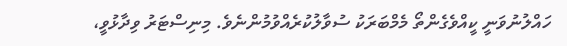ހައްލުނުވަނީ ކީއްވެގެންތޯ މެމްބަރަކު ސުވާލުކުރެއްވުމުންނެވެ. މިނިސްޓަރު ވިދާޅުވީ،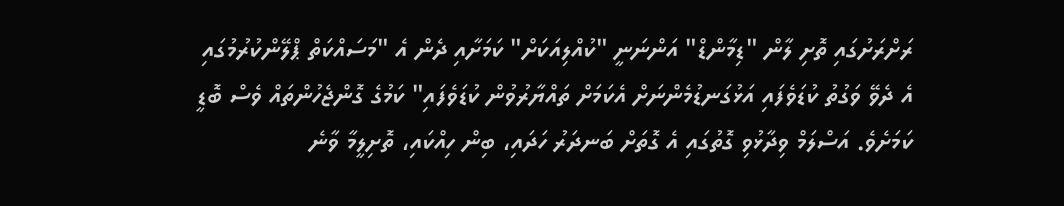ރަށްރަށުގައި ތޮށި ލާން "ޑިމާންޑް" އަންނަނީ "ކުއްލިއަކަށް" ކަމަށާއި ދެން އެ "މަސައްކަތް ޕްލޭންކުރުމުގައި އެ ދެވޭ ވަގުތު ކުޑަވެފައި އަޅުގަނޑުމެންނަށް އެކަމަށް ތައްޔާރުވުން ކުޑަވެފައި" ކަމުގެ ގޮންޖެހުންތައް ވެސް ބޮޑީ ކަމަށެވެ. އަސްލަމް ވިދާޅުވި ގޮތުގައި އެ ގޮތަށް ބަނދަރު ހަދައި، ބިން ހިއްކައި، ތޮށިލީމާ ވާނެ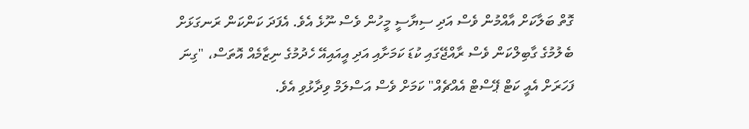ގޮތް ބަލާކަށް އާއްމުން ވެސް އަދި ސިޔާސީ މީހުން ވެސް ނޫޅެ އެވެ. އެފަދަ ކަންކަން ރަނގަޅަށް ބެލުމުގެ ގާބިލްކަން ވެސް ރާއްޖޭގައި ކުޑަ ކަމަށާއި އަދި އީއައިއޭ ހެދުމުގެ ނިޒާމެއް އޮތަސް، "ގިނަ ފަހަރަށް އެއީ ކަޓް ޕޭސްޓް އެއްޗެއް" ކަމަށް ވެސް އަސްލަމް ވިދާޅުވި އެވެ.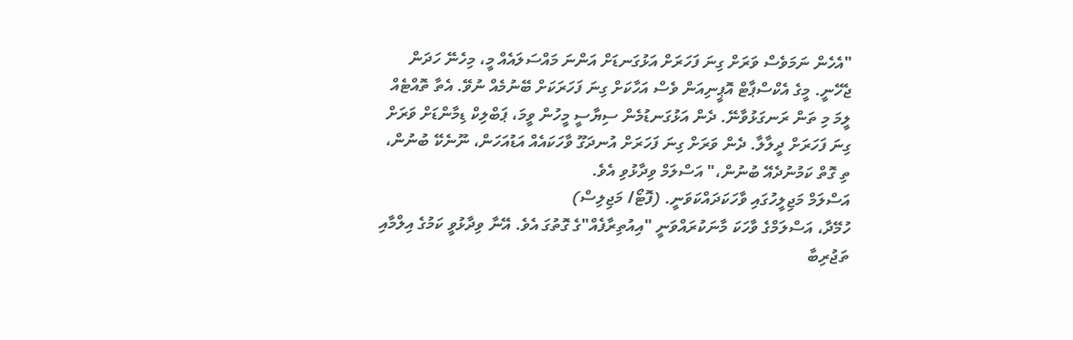"އެހެން ނަމަވެސް ވަރަށް ގިނަ ފަހަރަށް އަޅުގަނޑަށް އަންނަ މައްސަލައެއް މީ، މިހެނޭ ހަދަން ޖެހޭނީ. މީގެ އެކްސްޕާޓް އޮޕީނިއަން ވެސް އަހާކަށް ގިނަ ފަހަރަކަށް ބޭނުމެއް ނުވޭ. އެތާ ތޮއްޓެއް ލީމަ މި ތަން ރަނގަޅުވާނޭ. ދެން އަޅުގަނޑުމެން ސިޔާސީ މީހުން ވީމަ، ޕަބްލިކް ޑިމާންޑަށް ވަރަށް ގިނަ ފަހަރަށް ދީލާލާ. ދެން ވަރަށް ގިނަ ފަހަރަށް އުނދަގޫ ވާހަކައެއް އަޑުއަހަން، ނޫނެކޭ ބުނުން، ތި ގޮތް ކަމުނުދެއޭ ބުނުން،" އަސްލަމް ވިދާޅުވި އެވެ.
އަސްލަމް މަޖިލީހުގައި ވާހަކަދައްކަވަނީ. (ފޮޓޯ/ މަޖިލިސް)
ހުމޭދާ، އަސްލަމްގެ ވާހަކަ މާނަކުރައްވަނީ "އިއުތިރާފެއް"ގެ ގޮތުގަ އެވެ. އޭނާ ވިދާޅުވީ ކަމުގެ އިލްމާއި ތަޖުރިބާ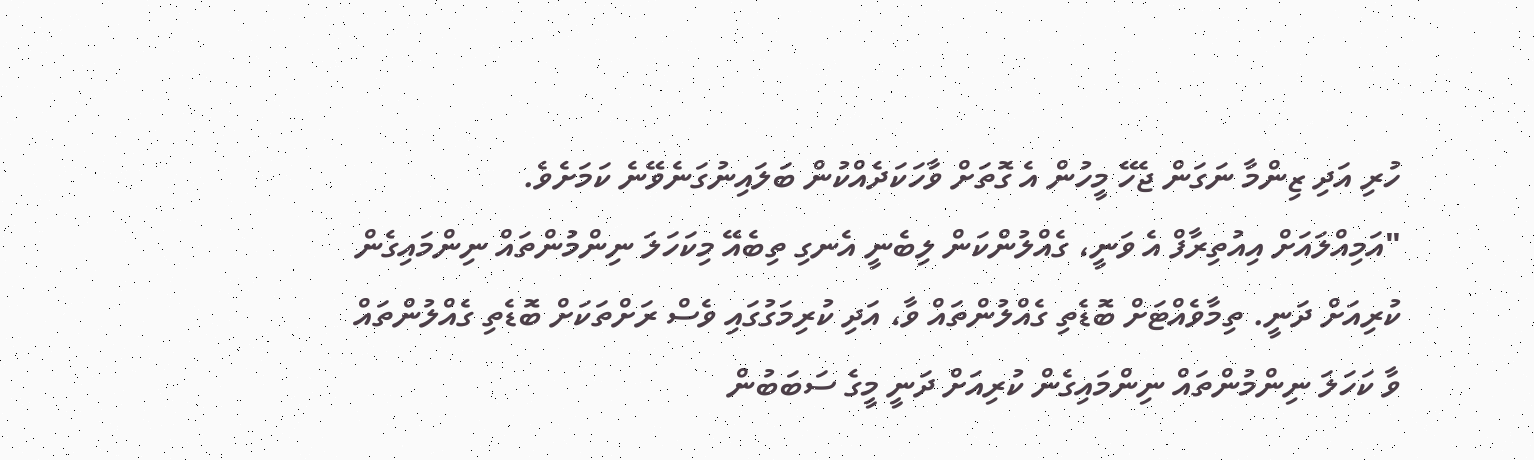ހުރި އަދި ޒިންމާ ނަގަން ޖެހޭ މީހުން އެ ގޮތަށް ވާހަކަދެއްކުން ބަލައިނުގަނެވޭނެ ކަމަށެވެ.
"އަމިއްލައަށް އިއުތިރާފް އެ ވަނީ، ގެއްލުންކަން ލިބެނީ އެނގި ތިބެއޭ މިކަހަލަ ނިންމުންތައް ނިންމައިގެން ކުރިއަށް ދަނީ. ތިމާވެއްޓަށް ބޮޑެތި ގެއްލުންތައް ވާ، އަދި ކުރިމަގުގައި ވެސް ރަށްތަކަށް ބޮޑެތި ގެއްލުންތައް ވާ ކަހަލަ ނިންމުންތައް ނިންމައިގެން ކުރިއަށް ދަނީ މީގެ ސަބަބުން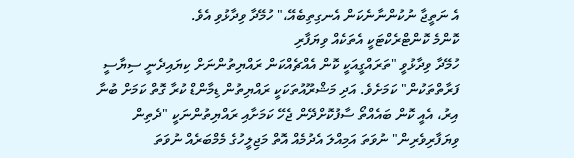އެ ނަތީޖާ ނުކުންނާނެކަން އެނގިތިބެއޭ،" ހުމޭދާ ވިދާޅުވި އެވެ.
ކޮންމެ ކޮންޓްރެކްޓަކީ އެތަކެއް ވިޔަފާރި
ހުމޭދާ ވިދާޅުވީ "ތަރައްގީއަކީ ކޮން އެއްޗެއްކަން ރައްޔިތުންނަށް ކިޔައިދެނީ ސިޔާސީ ފަރާތްތަކުން" ކަމަށެވެ. އަދި މަޝްރޫއުތަކަކީ ރައްޔިތުން ޑިމާންޑް ކުރާ ގޮތް ކަމަށް ބުނާ އިރު، އެއީ ކޮން ބައެއްތޯ ސާފުކޮށްދޭން ޖެހޭ ކަމަށާއި ރައްޔިތުންނަކީ "ދެތިން ވިޔަފާރިވެރިން" ނުވަތަ އަމިއްލަ އެދުމެއް އޮތް މަޖިލީހުގެ މެމްބަރެއް ނުވަތަ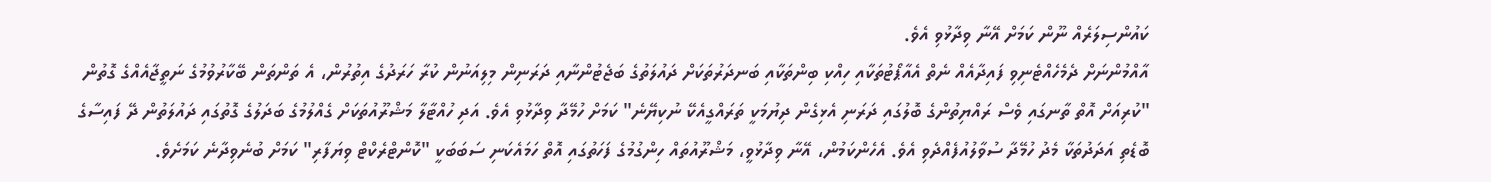ކައުންސިލަރެއް ނޫން ކަމަށް އޭނާ ވިދާޅުވި އެވެ.
އާއްމުންނަށް ދެމެހެއްޓެނިވި ފައިދާއެއް ނެތް އެއާޕޯޓުތަކާއި ހިއްކި ބިންތަކާއި ބަނދަރުތަކަށް ދައުލަތުގެ ބަޖެޓުންނާއި ދަރަނިން މިލިއަނުން ކުރާ ހަރަދުގެ އިތުރުން، އެ ތަންތަން ބޭކާރުވުމުގެ ނަތީޖާއެއްގެ ގޮތުން "ކުރިއަށް އޮތް ތާނގައި ވެސް ރައްޔިތުންގެ ބޮލުގައި ދަރަނި އެޅިގެން ދިޔުމަކީ ތަރައްގީއެކޭ ނުކިޔޭނެ" ކަމަށް ހުމޭދާ ވިދާޅުވި އެވެ. އަދި ހުއްޓާލާ މަޝްރޫއުތަކަށް ގެއްލުމުގެ ބަދަލުގެ ގޮތުގައި ދައުލަތުން ދޭ ފައިސާގެ ބޮޑެތި އަދަދުތަކާ މެދު ހުމޭދާ ސުވާލުއުފެއްދެވި އެވެ. އެހެންކަމުން، އޭނާ ވިދާޅުވީ، މަޝްރޫއުތައް ހިންގުމުގެ ފަހަތުގައި އޮތް ހަމައެކަނި ސަބަބަކީ "ކޮންޓްރެކްޓް ވިޔަފާރި" ކަމަށް ބުނެވިދާނެ ކަމަށެވެ.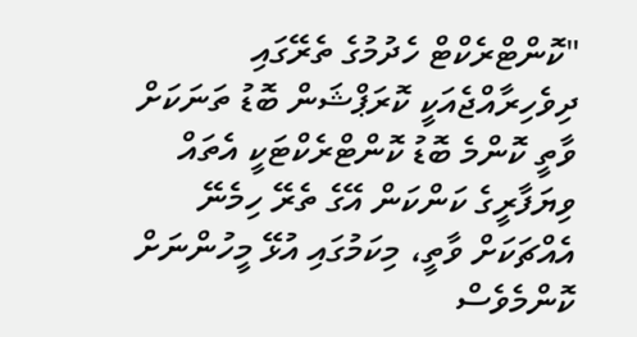"ކޮންޓްރެކްޓް ހެދުމުގެ ތެރޭގައި ދިވެހިރާއްޖެއަކީ ކޮރަޕްޝަން ބޮޑު ތަނަކަށް ވާތީ ކޮންމެ ބޮޑު ކޮންޓްރެކްޓަކީ އެތައް ވިޔަފާރީގެ ކަންކަން އޭގެ ތެރޭ ހިމެނޭ އެއްޗަކަށް ވާތީ، މިކަމުގައި އުޅޭ މީހުންނަށް ކޮންމެވެސް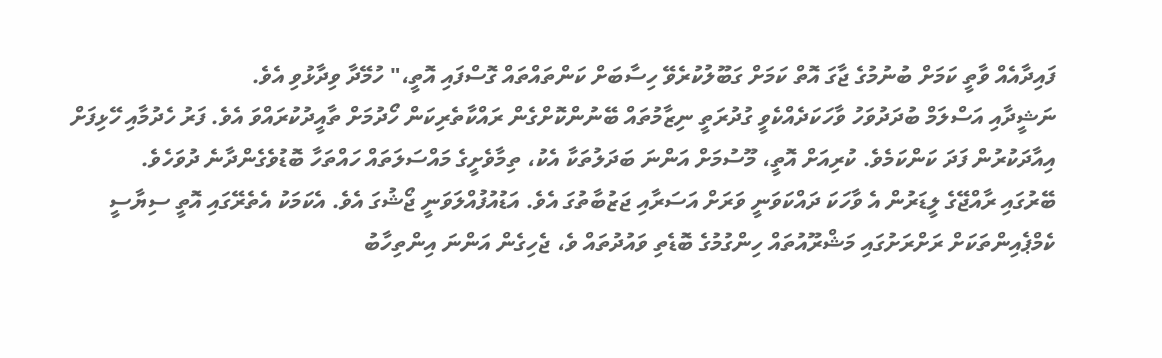ފައިދާއެއް ވާތީ ކަމަށް ބުނުމުގެ ޖާގަ އޮތް ކަމަށް ގަބޫލުކުރެވޭ ހިސާބަށް ކަންތައްތައް ގޮސްފައި އޮތީ،" ހުމޭދާ ވިދާޅުވި އެވެ.
ނަޝީދާއި އަސްލަމް ބުދަދުވަހު ވާހަކަދެއްކެވީ ގުދުރަތީ ނިޒާމުތައް ބޭނުންކޮށްގެން ރައްކާތެރިކަން ހޯދުމަށް ތާއީދުކުރައްވަ އެވެ. ފަރު ހެދުމާއި ހޭޅިފަށް އިއާދަކުރުން ފަދަ ކަންކަމެވެ. ކުރިއަށް އޮތީ، މޫސުމަށް އަންނަ ބަދަލުތަކާ އެކު، ތިމާވެށީގެ މައްސަލަތައް ހައްތަހާ ބޮޑުވެގެންދާނެ ދުވަހެވެ.
ބޭރުގައި ރާއްޖޭގެ ލީޑަރުން އެ ވާހަކަ ދައްކަވަނީ ވަރަށް އަސަރާއި ޖަޒުބާތުގަ އެވެ. އަޑުއުފުއްލަވަނީ ޖޯޝުގަ އެވެ. އެކަމަކު އެތެރޭގައި އޮތީ ސިޔާސީ ކެމްޕެއިންތަކަށް ރަށްރަށުގައި މަޝްރޫއުތައް ހިންގުމުގެ ބޮޑެތި ވައުދުތައް ވެ، ޖެހިގެން އަންނަ އިންތިހާބު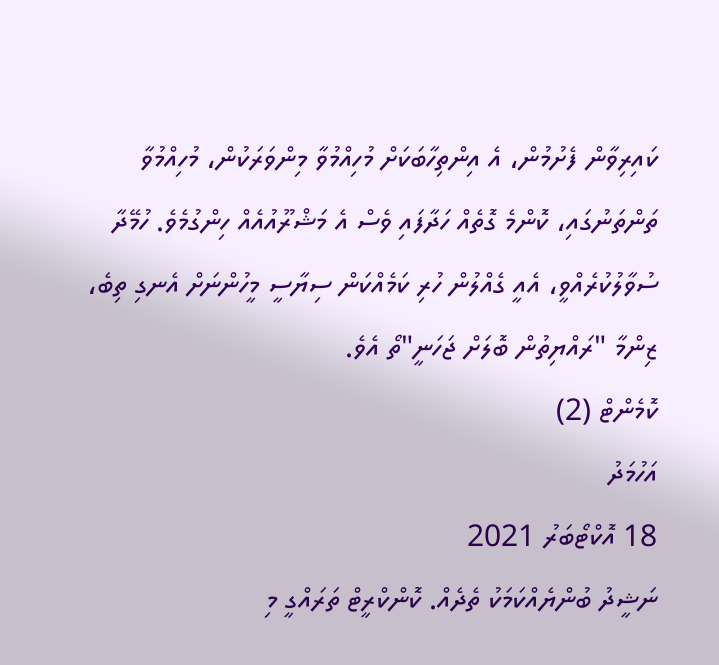ކައިރިވާން ފެށުމުން، އެ އިންތިހާބަކަށް މުހިއްމުވާ މިންވަރަކުން، މުހިއްމުވާ ތަންތަނުގައި، ކޮންމެ ގޮތެއް ހަދާފައި ވެސް އެ މަޝްރޫއުއެއް ހިންގުމެވެ. ހުމޭދާ ސުވާލުކުރެއްވީ، އެއީ ގެއްލުން ހުރި ކަމެއްކަން ސިޔާސީ މީހުންނަށް އެނގި ތިބެ، ޒިންމާ "ރައްޔިތުން ބޮލަށް ޖަހަނީ"ތޯ އެވެ.
ކޮމެންޓް (2)
އަހުމަދު
18 އޮކްޓޯބަރު 2021
ނަޝީދު ބުންޔެއްކަމަކު ތެދެއް. ކޮންކްރީޓް ތަރައްގީ މި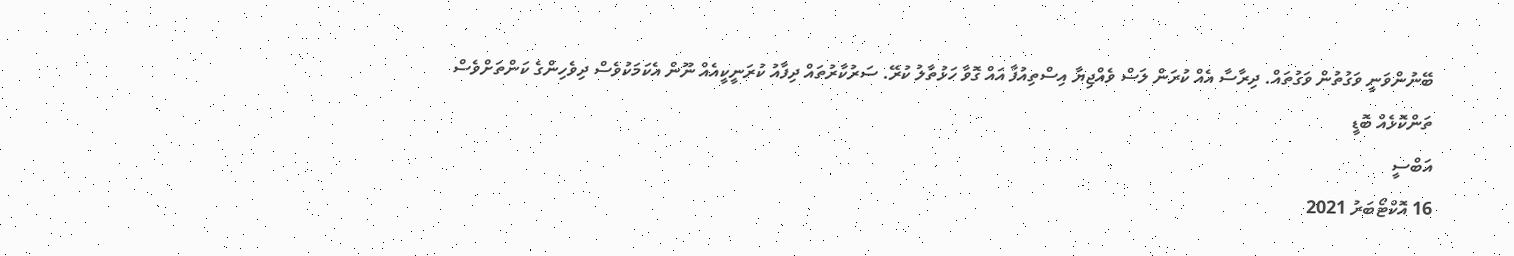ބޭނުންވަނީ ވަގުތުން ވަގުތައް. ދިރާސާ އެއް ކުރަން ލަސް ވެއްޖިޔާ އިސްތިއުފާ އައް ގޮވާ ހަޅުތާލު ކުރޭ. ސަރުކާރުތައް ދިފާއު ކުރަނީކީއެއް ނޫން އެކަމަކުވެސް ދިވެހިންގެ ކަންތަށްވެސް ތަންކޮޅެއް ބޮޑީ
އަބްސީ
16 އޮކްޓޯބަރު 2021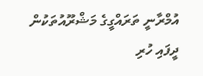އުމްރާނީ ތަރައްގީގެ މަޝްރޫއުތަކުން ދީފައި ހުރި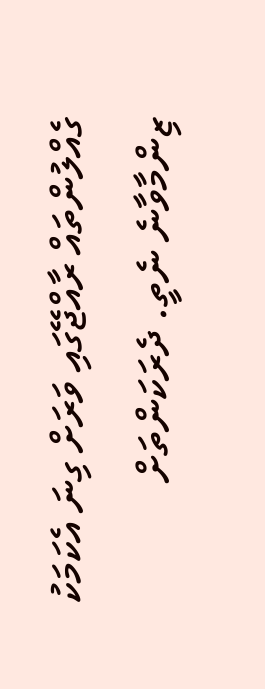ގެއްލުންތައް ރާއްޖޭގައި ވަރަށް ގިނަ އެކަމަކު ޒިންމާވާނެ ނެތީ. ދެރަކަންތަށް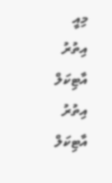މިއީ
އިތުރު އާޓިކަލް
އިތުރު އާޓިކަލް